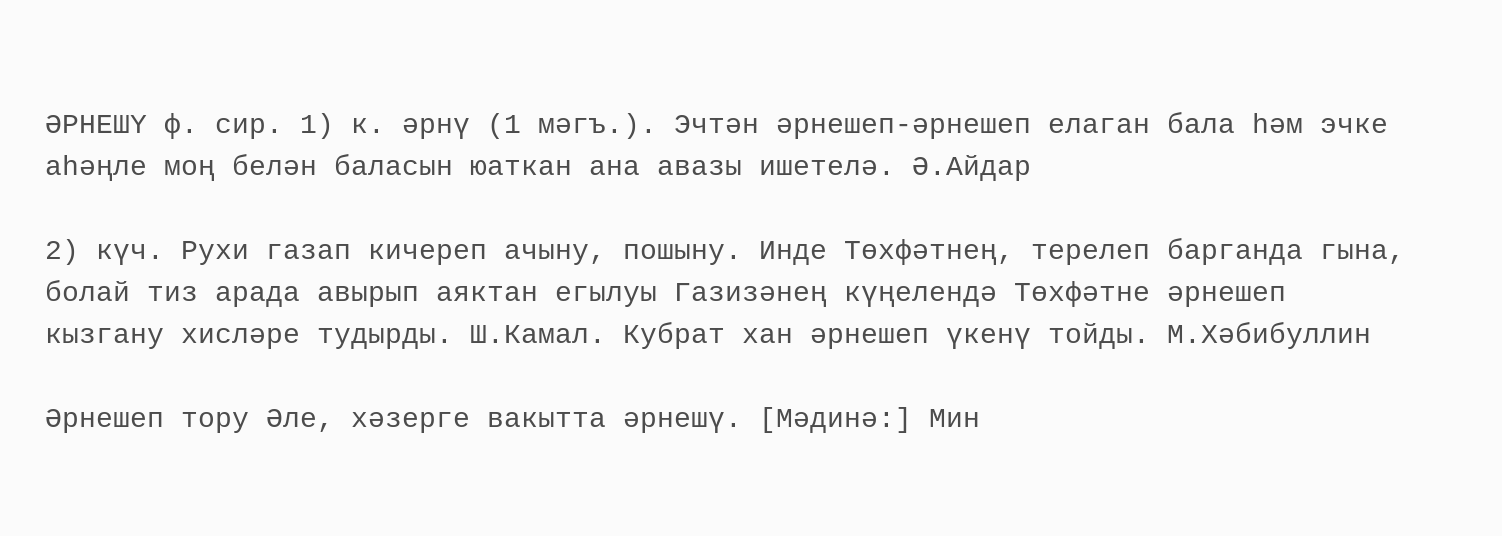ӘРНЕШҮ ф. сир. 1) к. әрнү (1 мәгъ.). Эчтән әрнешеп-әрнешеп елаган бала һәм эчке аһәңле моң белән баласын юаткан ана авазы ишетелә. Ә.Айдар

2) күч. Рухи газап кичереп ачыну, пошыну. Инде Төхфәтнең, терелеп барганда гына, болай тиз арада авырып аяктан егылуы Газизәнең күңелендә Төхфәтне әрнешеп кызгану хисләре тудырды. Ш.Камал. Кубрат хан әрнешеп үкенү тойды. М.Хәбибуллин

Әрнешеп тору Әле, хәзерге вакытта әрнешү. [Мәдинә:] Мин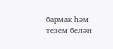бармак һәм тезем белән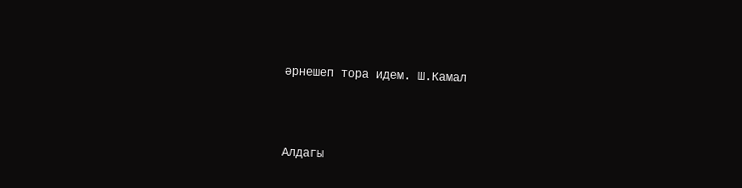әрнешеп тора идем. Ш.Камал



Алдагы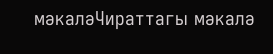мәкаләЧираттагы мәкалә